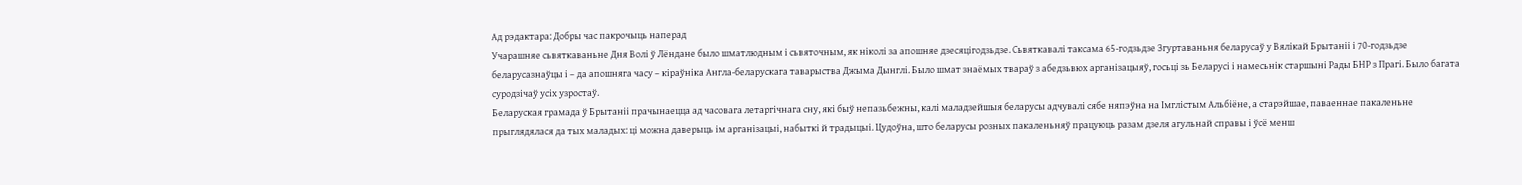Ад рэдактара: Добры час пакрочыць наперад
Учарашняе сьвяткаваньне Дня Волі ў Лёндане было шматлюдным і сьвяточным, як ніколі за апошняе дзесяцігодзьдзе. Сьвяткавалі таксама 65-годзьдзе Згуртаваньня беларусаў у Вялікай Брытаніі і 70-годзьдзе беларусазнаўцы і – да апошняга часу – кіраўніка Англа-беларускага таварыства Джыма Дынглі. Было шмат знаёмых твараў з абедзьвюх арганізацыяў, госьці зь Беларусі і намесьнік старшыні Рады БНР з Прагі. Было багата суродзічаў усіх узростаў.
Беларуская грамада ў Брытаніі прачынаецца ад часовага летаргічнага сну, які быў непазьбежны, калі маладзейшыя беларусы адчувалі сябе няпэўна на Імглістым Альбіёне, а старэйшае, паваеннае пакаленьне прыглядялася да тых маладых: ці можна даверыць ім арганізацыі, набыткі й традыцыі. Цудоўна, што беларусы розных пакаленьняў працуюць разам дзеля агульнай справы і ўсё менш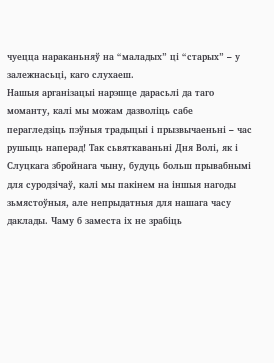чуецца нараканьняў на “маладых” ці “старых” – у залежнасьці, каго слухаеш.
Нашыя арганізацыі нарэшце дарасьлі да таго моманту, калі мы можам дазволіць сабе перагледзіць пэўныя традыцыі і прызвычаеньні – час рушыць наперад! Так сьвяткаваньні Дня Волі, як і Слуцкага збройнага чыну, будуць больш прывабнымі для суродзічаў, калі мы пакінем на іншыя нагоды зьмястоўныя, але непрыдатныя для нашага часу даклады. Чаму б заместа іх не зрабіць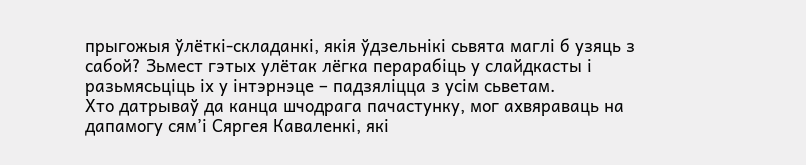прыгожыя ўлёткі-складанкі, якія ўдзельнікі сьвята маглі б узяць з сабой? Зьмест гэтых улётак лёгка перарабіць у слайдкасты і разьмясьціць іх у інтэрнэце – падзяліцца з усім сьветам.
Хто датрываў да канца шчодрага пачастунку, мог ахвяраваць на дапамогу сям’і Сяргея Каваленкі, які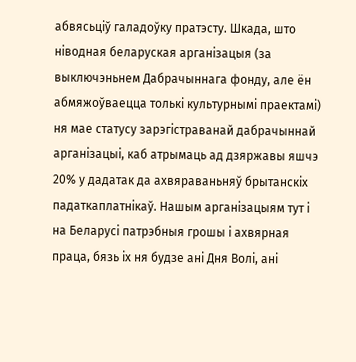абвясьціў галадоўку пратэсту. Шкада, што ніводная беларуская арганізацыя (за выключэньнем Дабрачыннага фонду, але ён абмяжоўваецца толькі культурнымі праектамі) ня мае статусу зарэгістраванай дабрачыннай арганізацыі, каб атрымаць ад дзяржавы яшчэ 20% у дадатак да ахвяраваньняў брытанскіх падаткаплатнікаў. Нашым арганізацыям тут і на Беларусі патрэбныя грошы і ахвярная праца, бязь іх ня будзе ані Дня Волі, ані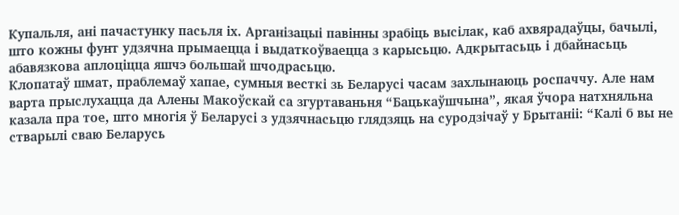Купальля, ані пачастунку пасьля іх. Арганізацыі павінны зрабіць высілак, каб ахвярадаўцы, бачылі, што кожны фунт удзячна прымаецца і выдаткоўваецца з карысьцю. Адкрытасьць і дбайнасьць абавязкова аплоціцца яшчэ большай шчодрасьцю.
Клопатаў шмат, праблемаў хапае, сумныя весткі зь Беларусі часам захлынаюць роспаччу. Але нам варта прыслухацца да Алены Макоўскай са згуртаваньня “Бацькаўшчына”, якая ўчора натхняльна казала пра тое, што многія ў Беларусі з удзячнасьцю глядзяць на суродзічаў у Брытаніі: “Калі б вы не стварылі сваю Беларусь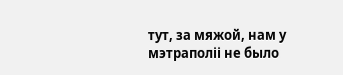тут, за мяжой, нам у мэтраполіі не было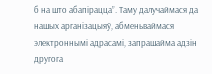б на што абапірацца”. Таму далучаймася да нашых арганізацыяў, абменьваймася электроннымі адрасамі, запрашайма адзін другога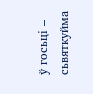ў госьці – сьвяткуйма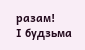разам!
І будзьма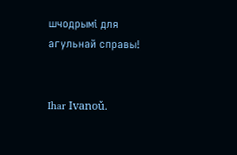шчодрымі для агульнай справы!


Ihar Ivanoǔ.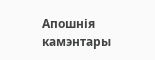Апошнія камэнтары